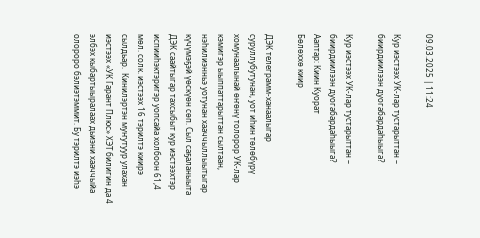09.03.2025 | 11:24

Кур иэстээх УК-лар тустарыттан – биирдиилээн дуогабардаһыыга?

Кур иэстээх УК-лар тустарыттан – биирдиилээн дуогабардаһыыга?
Ааптар: Киин Куорат
Бөлөххө киир

ДЭК телеграмм-ханаалыгар суруллубутунан, уот иһин төлөбүрү хомунаалынай өҥөнү толорор УК-лар кэмигэр ыыппаттарыттан сылтаан, нэһилиэнньэ уотунан хааччыллыытыгар күчүмэҕэй үөскүөн сөп. Сыл саҕаланыыта ДЭК саайтыгар тахсыбыт кур иэстээхтэр испииһэктэригэр уопсайа холбоон 61,4 мөл. солк. иэстээх 16 тэрилтэ киирэ сылдьар.  Кинилэртэн муҥутуур улахан иэстээх «УК Гарант Плюс» ХЭТ билигин да 4 элбэх кыбартыыралаах дьиэни хааччыйа олороро бэлиэтэммит. Бу тэрилтэ иэһэ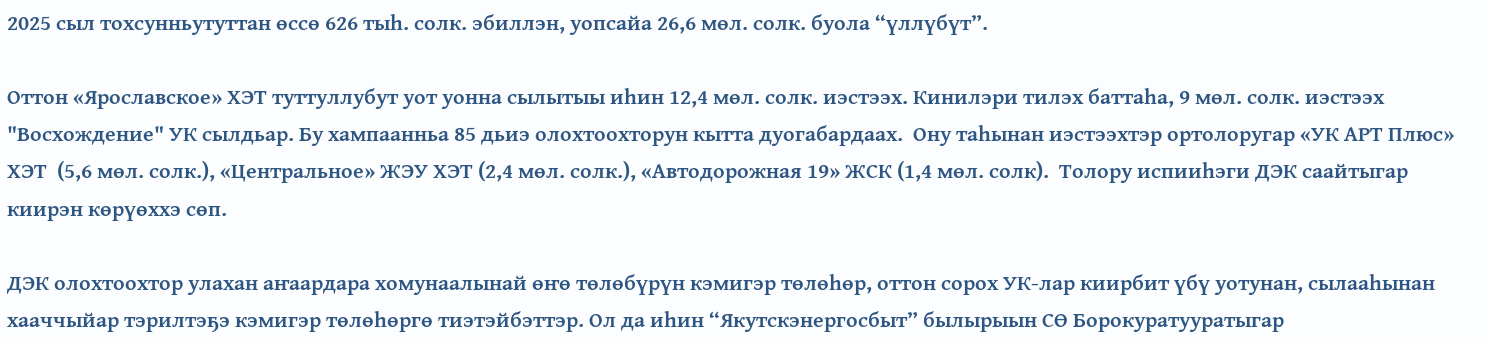2025 сыл тохсунньутуттан өссө 626 тыһ. солк. эбиллэн, уопсайа 26,6 мөл. солк. буола “үллүбүт”.

Оттон «Ярославское» ХЭТ туттуллубут уот уонна сылытыы иһин 12,4 мөл. солк. иэстээх. Кинилэри тилэх баттаһа, 9 мөл. солк. иэстээх "Восхождение" УК сылдьар. Бу хампаанньа 85 дьиэ олохтоохторун кытта дуогабардаах.  Ону таһынан иэстээхтэр ортолоругар «УК АРТ Плюс» ХЭТ  (5,6 мөл. солк.), «Центральное» ЖЭУ ХЭТ (2,4 мөл. солк.), «Автодорожная 19» ЖСК (1,4 мөл. солк).  Толору испииһэги ДЭК саайтыгар киирэн көрүөххэ сөп.

ДЭК олохтоохтор улахан аҥаардара хомунаалынай өҥө төлөбүрүн кэмигэр төлөһөр, оттон сорох УК-лар киирбит үбү уотунан, сылааһынан хааччыйар тэрилтэҕэ кэмигэр төлөһөргө тиэтэйбэттэр. Ол да иһин “Якутскэнергосбыт” былырыын СӨ Борокуратууратыгар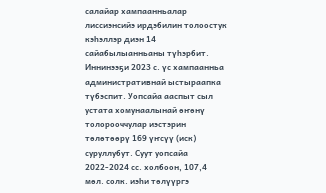салайар хампаанньалар лиссиэнсийэ ирдэбилин толоостук кэһэллэр диэн 14 сайабылыанньаны түһэрбит. Иннинээҕи 2023 с. үс хампаанньа административнай ыстыраапка түбэспит. Уопсайа ааспыт сыл устата хомунаалынай өҥөнү толорооччулар иэстэрин төлөтөөрү 169 үҥсүү (иск) суруллубут. Суут уопсайа 2022-2024 сс. холбоон, 107,4 мөл. солк. иэһи төлүүргэ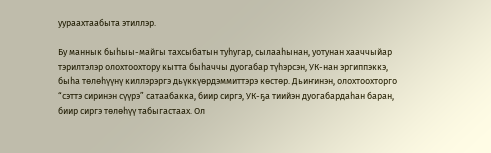уураахтаабыта этиллэр.

Бу маннык быһыы-майгы тахсыбатын туһугар, сылааһынан, уотунан хааччыйар тэрилтэлэр олохтоохтору кытта быһаччы дуогабар түһэрсэн, УК-нан эргиппэккэ, быһа төлөһүүнү киллэрэргэ дьүккүөрдэммиттэрэ көстөр. Дьиҥинэн, олохтоохторго “сэттэ сиринэн сүүрэ” сатаабакка, биир сиргэ, УК-ҕа тиийэн дуогабардаһан баран, биир сиргэ төлөһүү табыгастаах. Ол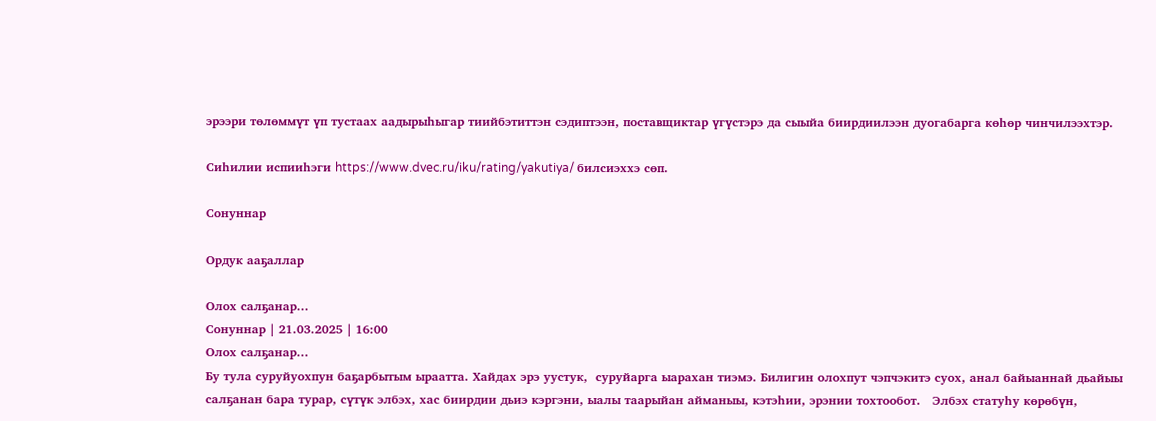эрээри төлөммүт үп тустаах аадырыһыгар тиийбэтиттэн сэдиптээн, поставщиктар үгүстэрэ да сыыйа биирдиилээн дуогабарга көһөр чинчилээхтэр.

Сиһилии испииһэги https://www.dvec.ru/iku/rating/yakutiya/ билсиэххэ сөп.

Сонуннар

Ордук ааҕаллар

Олох салҕанар...
Сонуннар | 21.03.2025 | 16:00
Олох салҕанар...
Бу тула суруйуохпун баҕарбытым ыраатта. Хайдах эрэ уустук,  суруйарга ыарахан тиэмэ. Билигин олохпут чэпчэкитэ суох, анал байыаннай дьайыы салҕанан бара турар, сүтүк элбэх, хас биирдии дьиэ кэргэни, ыалы таарыйан айманыы, кэтэһии, эрэнии тохтообот.   Элбэх статуһу көрөбүн,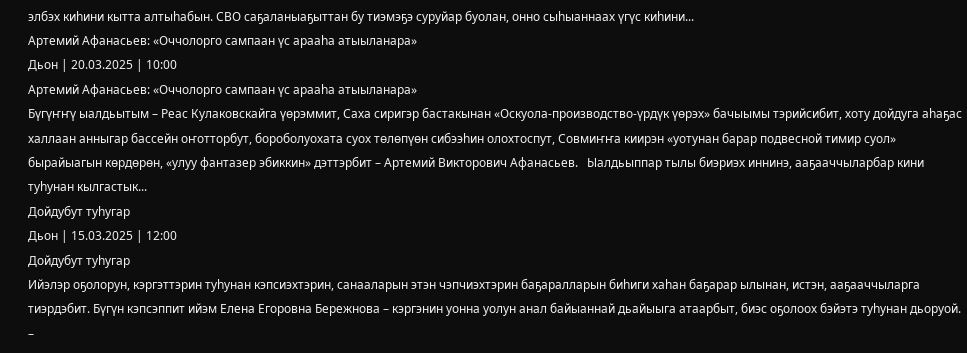элбэх киһини кытта алтыһабын. СВО саҕаланыаҕыттан бу тиэмэҕэ суруйар буолан, онно сыһыаннаах үгүс киһини...
Артемий Афанасьев: «Оччолорго сампаан үс арааһа атыыланара»
Дьон | 20.03.2025 | 10:00
Артемий Афанасьев: «Оччолорго сампаан үс арааһа атыыланара»
Бүгүҥҥү ыалдьытым – Реас Кулаковскайга үөрэммит, Саха сиригэр бастакынан «Оскуола-производство-үрдүк үөрэх» бачыымы тэрийсибит, хоту дойдуга аһаҕас халлаан анныгар бассейн оҥотторбут, бороболуохата суох төлөпүөн сибээһин олохтоспут, Совмиҥҥа киирэн «уотунан барар подвесной тимир суол» бырайыагын көрдөрөн, «улуу фантазер эбиккин» дэттэрбит – Артемий Викторович Афанасьев.   Ыалдьыппар тылы биэриэх иннинэ, ааҕааччыларбар кини туһунан кылгастык...
Дойдубут туһугар
Дьон | 15.03.2025 | 12:00
Дойдубут туһугар
Ийэлэр оҕолорун, кэргэттэрин туһунан кэпсиэхтэрин, санааларын этэн чэпчиэхтэрин баҕаралларын биһиги хаһан баҕарар ылынан, истэн, ааҕааччыларга тиэрдэбит. Бүгүн кэпсэппит ийэм Елена Егоровна Бережнова – кэргэнин уонна уолун анал байыаннай дьайыыга атаарбыт, биэс оҕолоох бэйэтэ туһунан дьоруой.   –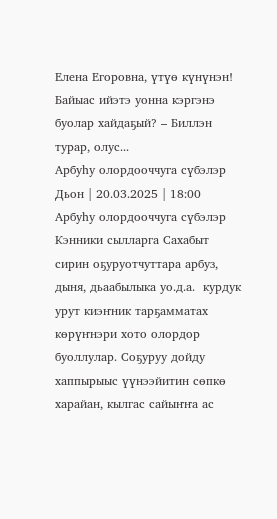Елена Егоровна, үтүө күнүнэн! Байыас ийэтэ уонна кэргэнэ буолар хайдаҕый? – Биллэн турар, олус...
Арбуһу олордооччуга сүбэлэр
Дьон | 20.03.2025 | 18:00
Арбуһу олордооччуга сүбэлэр
Кэнники сылларга Сахабыт сирин оҕуруотчуттара арбуз, дыня, дьаабылыка уо.д.а.  курдук урут киэҥник тарҕамматах көрүҥнэри хото олордор буоллулар. Соҕуруу дойду хаппырыыс үүнээйитин сөпкө харайан, кылгас сайыҥҥа ас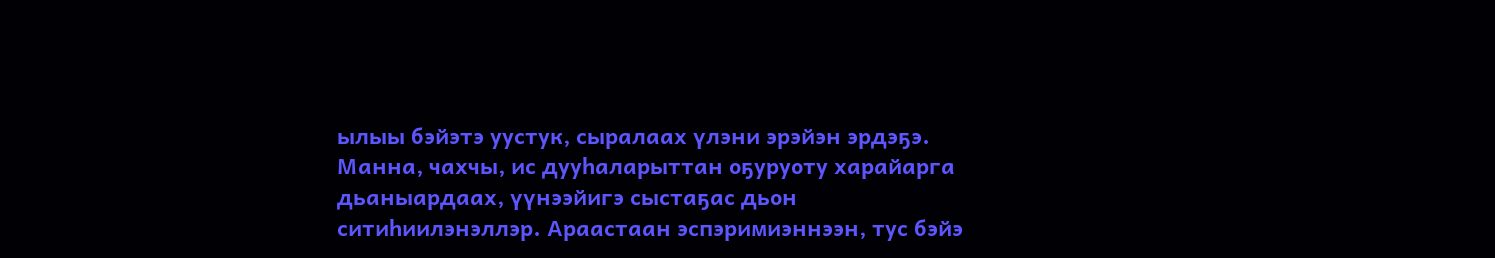ылыы бэйэтэ уустук, сыралаах үлэни эрэйэн эрдэҕэ. Манна, чахчы, ис дууһаларыттан оҕуруоту харайарга дьаныардаах, үүнээйигэ сыстаҕас дьон ситиһиилэнэллэр. Араастаан эспэримиэннээн, тус бэйэ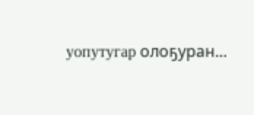уопутугар олоҕуран...